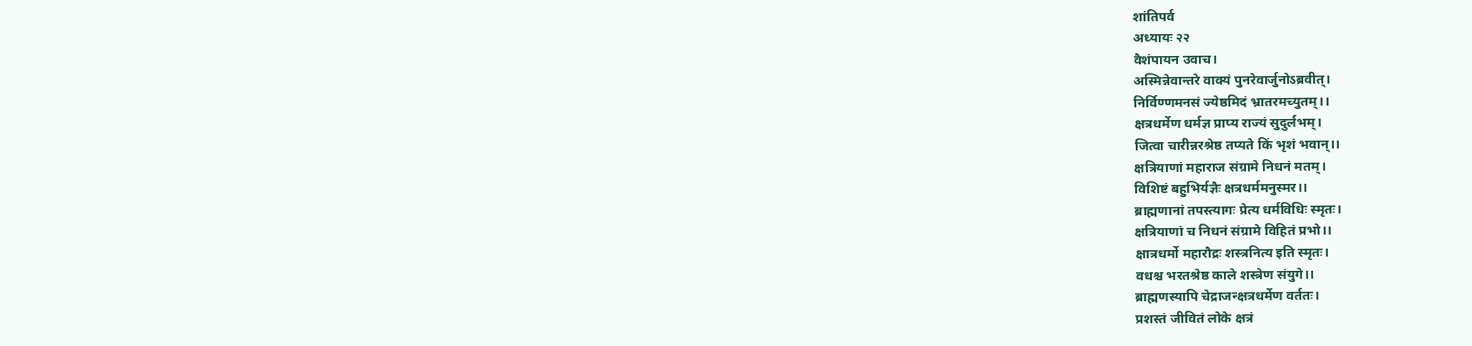शांतिपर्व
अध्यायः २२
वैशंपायन उवाच।
अस्मिन्नेवान्तरे वाक्यं पुनरेवार्जुनोऽब्रवीत्।
निर्विण्णमनसं ज्येष्ठमिदं भ्रातरमच्युतम्।।
क्षत्रधर्मेण धर्मज्ञ प्राप्य राज्यं सुदुर्लभम्।
जित्वा चारीन्नरश्रेष्ठ तप्यते किं भृशं भवान्।।
क्षत्रियाणां महाराज संग्रामे निधनं मतम्।
विशिष्टं बहुभिर्यज्ञैः क्षत्रधर्ममनुस्मर।।
ब्राह्मणानां तपस्त्यागः प्रेत्य धर्मविधिः स्मृतः।
क्षत्रियाणां च निधनं संग्रामे विहितं प्रभो।।
क्षात्रधर्मो महारौद्रः शस्त्रनित्य इति स्मृतः।
वधश्च भरतश्रेष्ठ काले शस्त्रेण संयुगे।।
ब्राह्मणस्यापि चेद्राजन्क्षत्रधर्मेण वर्ततः।
प्रशस्तं जीवितं लोके क्षत्रं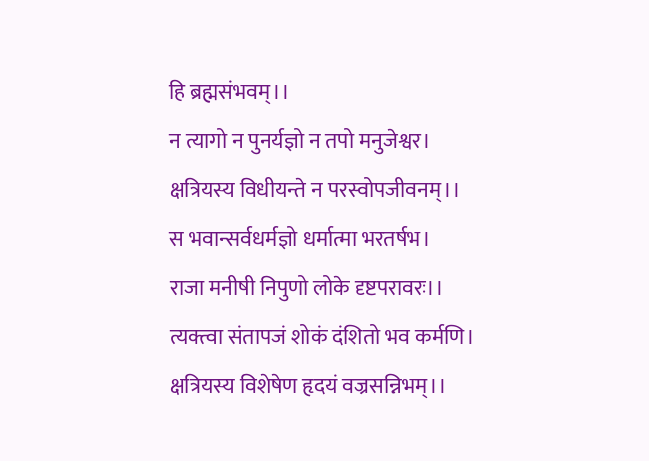हि ब्रह्मसंभवम्।।
न त्यागो न पुनर्यज्ञो न तपो मनुजेश्वर।
क्षत्रियस्य विधीयन्ते न परस्वोपजीवनम्।।
स भवान्सर्वधर्मज्ञो धर्मात्मा भरतर्षभ।
राजा मनीषी निपुणो लोके दृष्टपरावरः।।
त्यक्त्वा संतापजं शोकं दंशितो भव कर्मणि।
क्षत्रियस्य विशेषेण हृदयं वज्रसन्निभम्।।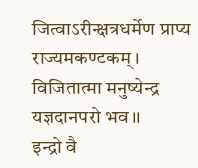जित्वाऽरीन्क्षत्रधर्मेण प्राप्य राज्यमकण्टकम्।
विजितात्मा मनुष्येन्द्र यज्ञदानपरो भव।।
इन्द्रो वै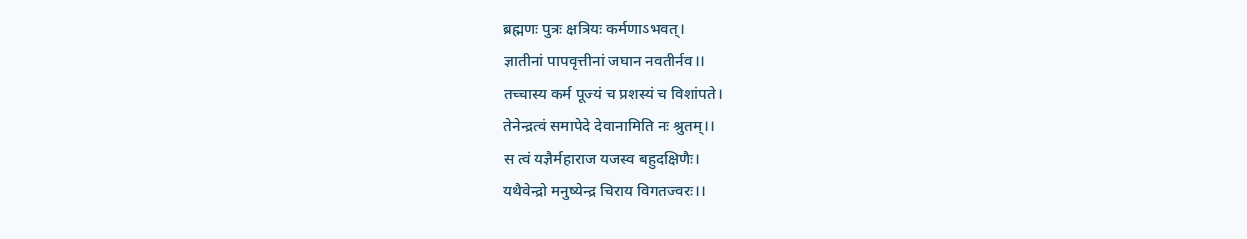ब्रह्मणः पुत्रः क्षत्रियः कर्मणाऽभवत्।
ज्ञातीनां पापवृत्तीनां जघान नवतीर्नव।।
तच्चास्य कर्म पूज्यं च प्रशस्यं च विशांपते।
तेनेन्द्रत्वं समापेदे देवानामिति नः श्रुतम्।।
स त्वं यज्ञैर्महाराज यजस्व बहुदक्षिणैः।
यथैवेन्द्रो मनुष्येन्द्र चिराय विगतज्वरः।।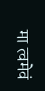मा त्वमेवं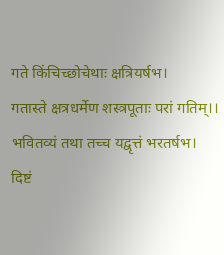गते किंचिच्छोचेथाः क्षत्रियर्षभ।
गतास्ते क्षत्रधर्मेण शस्त्रपूताः परां गतिम्।।
भवितव्यं तथा तच्च यद्वृत्तं भरतर्षभ।
दिष्टं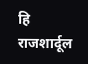हि राजशार्दूल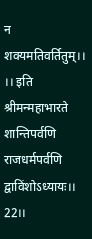न शक्यमतिवर्तितुम्।।
।। इति श्रीमन्महाभारते शान्तिपर्वणि
राजधर्मपर्वणि द्वाविंशोऽध्यायः।। 22।।